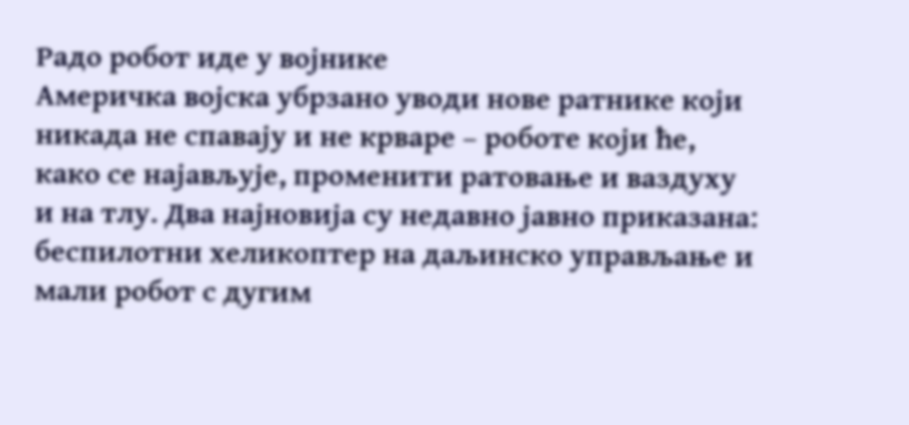Радо робот иде у војнике
Америчка војска убрзано уводи нове ратнике који никада не спавају и не крваре – роботе који ће, како се најављује, променити ратовање и ваздуху и на тлу. Два најновија су недавно јавно приказана: беспилотни хеликоптер на даљинско управљање и мали робот с дугим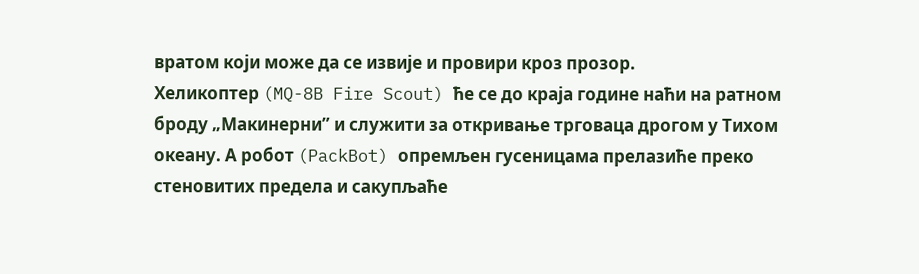вратом који може да се извије и провири кроз прозор.
Хеликоптер (MQ-8B Fire Scout) ће се до краја године наћи на ратном броду „Макинерни” и служити за откривање трговаца дрогом у Тихом океану. А робот (PackBot) опремљен гусеницама прелазиће преко стеновитих предела и сакупљаће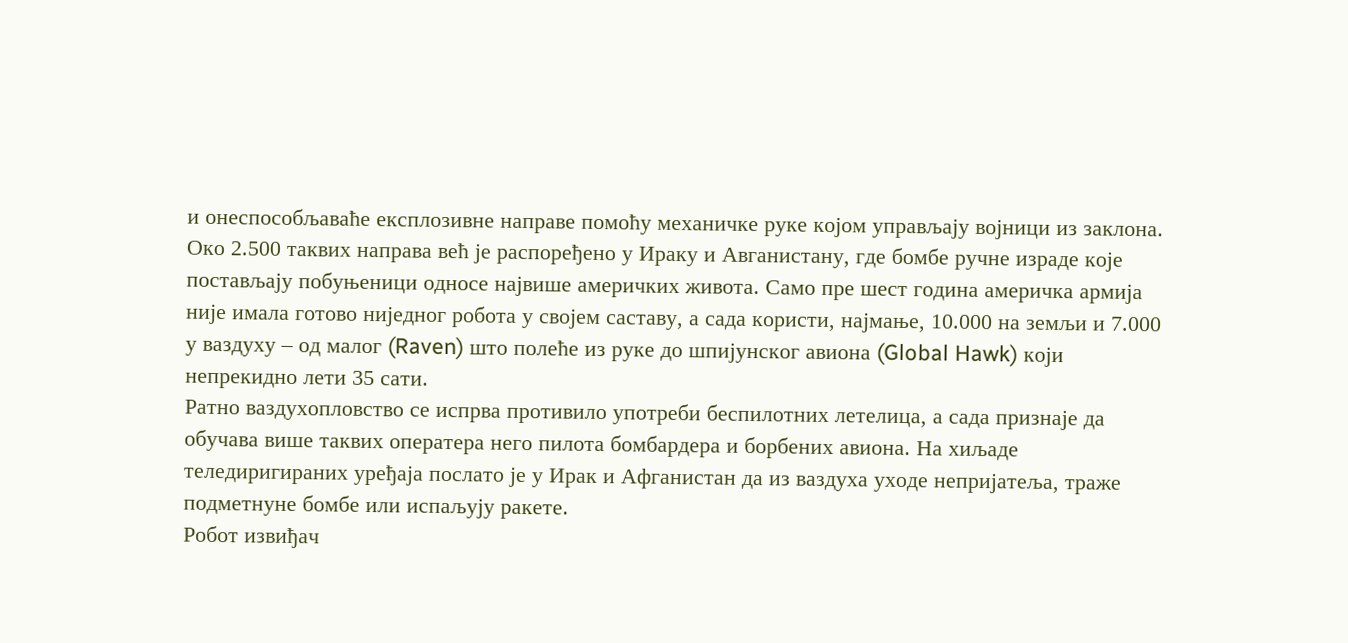и онеспособљаваће експлозивне направе помоћу механичке руке којом управљају војници из заклона.
Око 2.500 таквих направа већ је распоређено у Ираку и Авганистану, где бомбе ручне израде које постављају побуњеници односе највише америчких живота. Само пре шест година америчка армија није имала готово ниједног робота у својем саставу, а сада користи, најмање, 10.000 на земљи и 7.000 у ваздуху – од малог (Raven) што полеће из руке до шпијунског авиона (Global Hawk) који непрекидно лети 35 сати.
Ратно ваздухопловство се испрва противило употреби беспилотних летелица, а сада признаје да обучава више таквих оператера него пилота бомбардера и борбених авиона. На хиљаде теледиригираних уређаја послато је у Ирак и Афганистан да из ваздуха уходе непријатеља, траже подметнуне бомбе или испаљују ракете.
Робот извиђач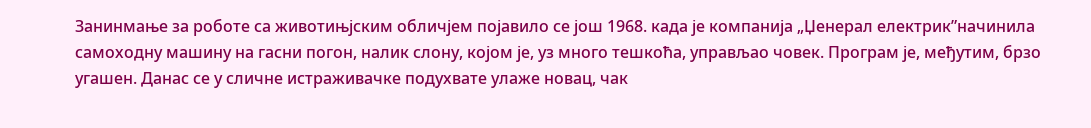Занинмање за роботе са животињјским обличјем појавило се још 1968. када је компанија „Џенерал електрик”начинила самоходну машину на гасни погон, налик слону, којом је, уз много тешкоћа, управљао човек. Програм је, међутим, брзо угашен. Данас се у сличне истраживачке подухвате улаже новац, чак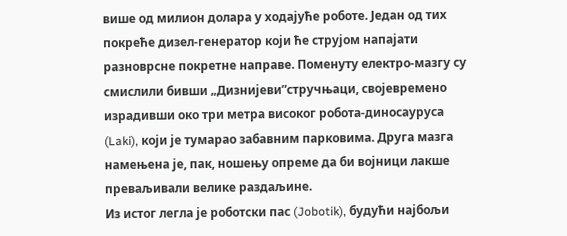више од милион долара у ходајуће роботе. Један од тих покреће дизел-генератор који ће струјом напајати разноврсне покретне направе. Поменуту електро-мазгу су смислили бивши „Дизнијеви”стручњаци, својевремено израдивши око три метра високог робота-диносауруса (Laki), који је тумарао забавним парковима. Друга мазга намењена је, пак, ношењу опреме да би војници лакше преваљивали велике раздаљине.
Из истог легла је роботски пас (Jobotik), будући најбољи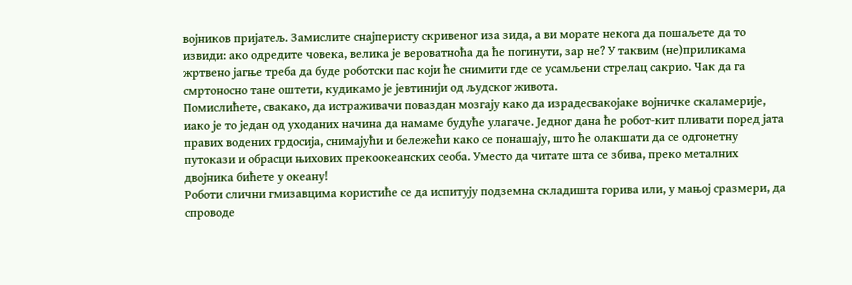војников пријатељ. Замислите снајперисту скривеног иза зида, а ви морате некога да пошаљете да то извиди: ако одредите човека, велика је вероватноћа да ће погинути, зар не? У таквим (не)приликама жртвено јагње треба да буде роботски пас који ће снимити где се усамљени стрелац сакрио. Чак да га смртоносно тане оштети, кудикамо је јевтинији од људског живота.
Помислићете, свакако, да истраживачи поваздан мозгају како да израдесвакојаке војничке скаламерије, иако је то један од уходаних начина да намаме будуће улагаче. Једног дана ће робот-кит пливати поред јата правих водених грдосија, снимајући и бележећи како се понашају, што ће олакшати да се одгонетну путокази и обрасци њихових прекоокеанских сеоба. Уместо да читате шта се збива, преко металних двојника бићете у океану!
Роботи слични гмизавцима користиће се да испитују подземна складишта горива или, у мањој сразмери, да спроводе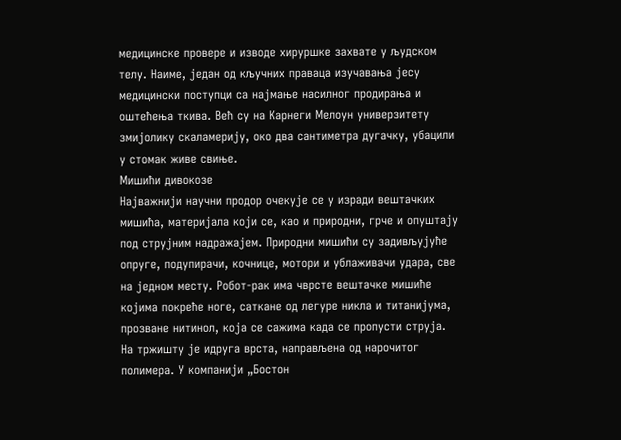медицинске провере и изводе хируршке захвате у људском телу. Наиме, један од кључних праваца изучавања јесу медицински поступци са најмање насилног продирања и оштећења ткива. Већ су на Карнеги Мелоун универзитету змијолику скаламерију, око два сантиметра дугачку, убацили у стомак живе свиње.
Мишићи дивокозе
Најважнији научни продор очекује се у изради вештачких мишића, материјала који се, као и природни, грче и опуштају под струјним надражајем. Природни мишићи су задивљујуће опруге, подупирачи, кочнице, мотори и ублаживачи удара, све на једном месту. Робот-рак има чврсте вештачке мишиће којима покреће ноге, саткане од легуре никла и титанијума, прозване нитинол, која се сажима када се пропусти струја.
На тржишту је идруга врста, направљена од нарочитог полимера. У компанији „Бостон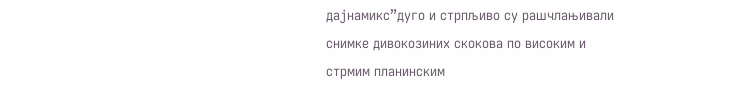дајнамикс”дуго и стрпљиво су рашчлањивали снимке дивокозиних скокова по високим и стрмим планинским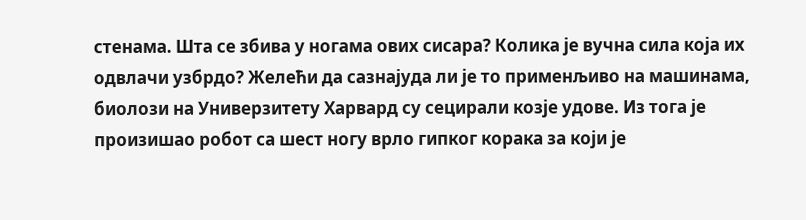стенама. Шта се збива у ногама ових сисара? Колика је вучна сила која их одвлачи узбрдо? Желећи да сазнајуда ли је то применљиво на машинама, биолози на Универзитету Харвард су сецирали козје удове. Из тога је произишао робот са шест ногу врло гипког корака за који је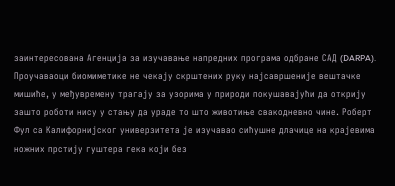заинтересована Агенција за изучавање напредних програма одбране САД (DARPA).
Проучаваоци биомиметике не чекају скрштених руку најсавршеније вештачке мишиће, у међувремену трагају за узорима у природи покушавајући да открију зашто роботи нису у стању да ураде то што животиње свакодневно чине. Роберт Фул са Калифорнијског универзитета је изучавао сићушне длачице на крајевима ножних прстију гуштера гека који без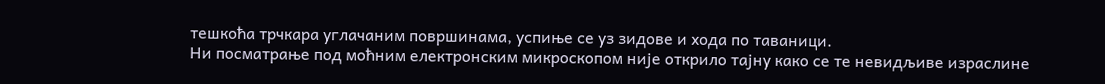тешкоћа трчкара углачаним површинама, успиње се уз зидове и хода по таваници.
Ни посматрање под моћним електронским микроскопом није открило тајну како се те невидљиве израслине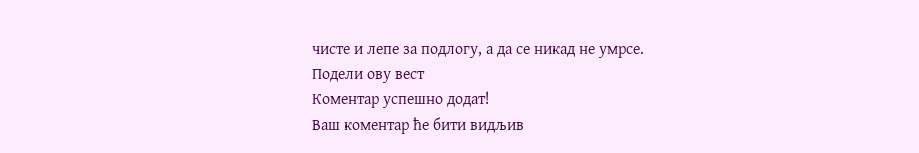чисте и лепе за подлогу, а да се никад не умрсе.
Подели ову вест
Комeнтар успeшно додат!
Ваш комeнтар ћe бити видљив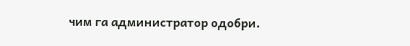чим га администратор одобри.